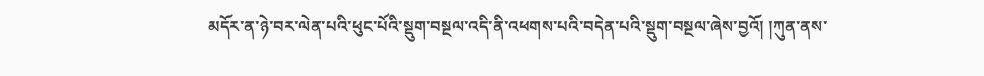མདོར་ན་ཉེ་བར་ལེན་པའི་ཕུང་པོའི་སྡུག་བསྔལ་འདི་ནི་འཕགས་པའི་བདེན་པའི་སྡུག་བསྔལ་ཞེས་བྱའོ། །ཀུན་ནས་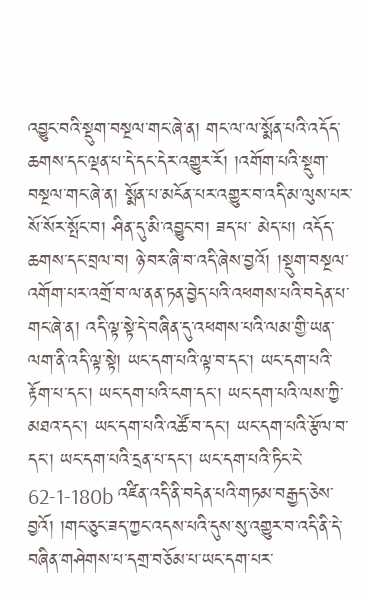འབྱུང་བའི་སྡུག་བསྔལ་གང་ཞེ་ན། གང་ལ་ལ་སྨོན་པའི་འདོད་ཆགས་དང་ལྡན་པ་དེ་དང་དེར་འགྱུར་རོ། །འགོག་པའི་སྡུག་བསྔལ་གང་ཞེ་ན། སྨོན་པ་མངོན་པར་འགྱུར་བ་འདི་མ་ལུས་པར་སོ་སོར་སྤོང་བ། ཤིན་དུ་མི་འབྱུང་བ། ཟད་པ་ མེད་པ། འདོད་ཆགས་དང་བྲལ་བ། ཉེ་བར་ཞི་བ་འདི་ཞེས་བྱའོ། །སྡུག་བསྔལ་འགོག་པར་འགྲོ་བ་ལ་ནན་ཏན་བྱེད་པའི་འཕགས་པའི་བདེན་པ་གང་ཞེ་ན། འདི་ལྟ་སྟེ་དེ་བཞིན་དུ་འཕགས་པའི་ལམ་གྱི་ཡན་ལག་ནི་འདི་ལྟ་སྟེ། ཡང་དག་པའི་ལྟ་བ་དང་། ཡང་དག་པའི་རྟོག་པ་དང་། ཡང་དག་པའི་ངག་དང་། ཡང་དག་པའི་ལས་ཀྱི་མཐའ་དང་། ཡང་དག་པའི་འཚོ་བ་དང་། ཡང་དག་པའི་རྩོལ་བ་དང་། ཡང་དག་པའི་དྲན་པ་དང་། ཡང་དག་པའི་ཏིང་ངེ་ 62-1-180b འཛིན་འདི་ནི་བདེན་པའི་གཏམ་བརྒྱད་ཅེས་བྱའོ། །གང་ཅུང་ཟད་ཀྱང་འདས་པའི་དུས་སུ་འགྱུར་བ་འདི་ནི་དེ་བཞིན་གཤེགས་པ་དགྲ་བཅོམ་པ་ཡང་དག་པར་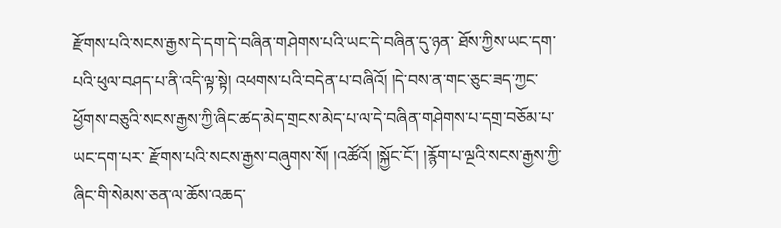རྫོགས་པའི་སངས་རྒྱས་དེ་དག་དེ་བཞིན་གཤེགས་པའི་ཡང་དེ་བཞིན་དུ་ཉན་ ཐོས་ཀྱིས་ཡང་དག་པའི་ཕུལ་བཤད་པ་ནི་འདི་ལྟ་སྟེ། འཕགས་པའི་བདེན་པ་བཞིའོ། །དེ་བས་ན་གང་ཅུང་ཟད་ཀྱང་ཕྱོགས་བཅུའི་སངས་རྒྱས་ཀྱི་ཞིང་ཚད་མེད་གྲངས་མེད་པ་ལ་དེ་བཞིན་གཤེགས་པ་དགྲ་བཅོམ་པ་ཡང་དག་པར་ རྫོགས་པའི་སངས་རྒྱས་བཞུགས་སོ། །འཚོའོ། །སྐྱོང་ངོ་། །རྙོག་པ་ལྔའི་སངས་རྒྱས་ཀྱི་ཞིང་གི་སེམས་ཅན་ལ་ཆོས་འཆད་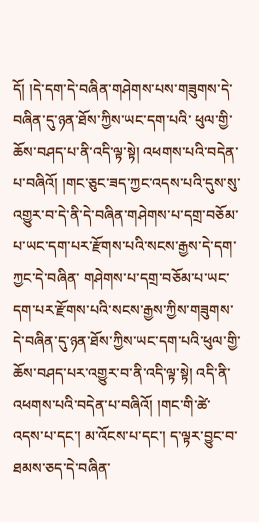དོ། །དེ་དག་དེ་བཞིན་གཤེགས་པས་གཟུགས་དེ་བཞིན་དུ་ཉན་ཐོས་ཀྱིས་ཡང་དག་པའི་ ཕུལ་གྱི་ཆོས་བཤད་པ་ནི་འདི་ལྟ་སྟེ། འཕགས་པའི་བདེན་པ་བཞིའོ། །གང་ཅུང་ཟད་ཀྱང་འདས་པའི་དུས་སུ་འགྱུར་བ་དེ་ནི་དེ་བཞིན་གཤེགས་པ་དགྲ་བཅོམ་པ་ཡང་དག་པར་རྫོགས་པའི་སངས་རྒྱས་དེ་དག་ཀྱང་དེ་བཞིན་ གཤེགས་པ་དགྲ་བཅོམ་པ་ཡང་དག་པར་རྫོགས་པའི་སངས་རྒྱས་ཀྱིས་གཟུགས་དེ་བཞིན་དུ་ཉན་ཐོས་ཀྱིས་ཡང་དག་པའི་ཕུལ་གྱི་ཆོས་བཤད་པར་འགྱུར་བ་ནི་འདི་ལྟ་སྟེ། འདི་ནི་འཕགས་པའི་བདེན་པ་བཞིའོ། །གང་གི་ཚེ་ འདས་པ་དང་། མ་འོངས་པ་དང་། ད་ལྟར་བྱུང་བ་ཐམས་ཅད་དེ་བཞིན་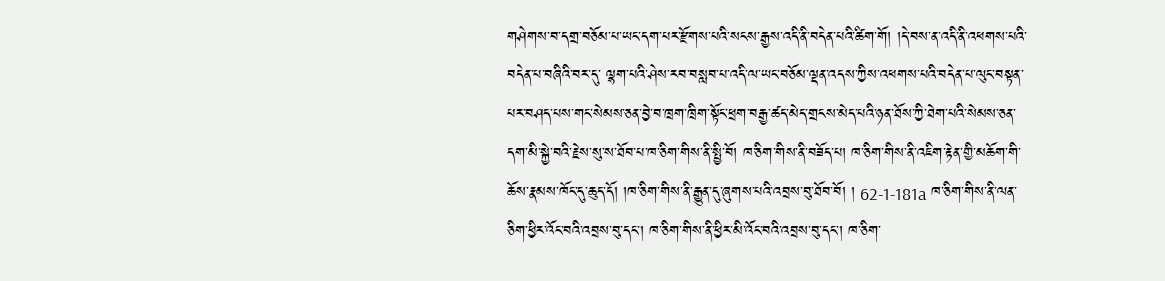གཤེགས་བ་དགྲ་བཅོམ་པ་ཡང་དག་པར་རྫོགས་པའི་སངས་རྒྱས་འདི་ནི་བདེན་པའི་ཚིག་གོ། །དེ་བས་ན་འདི་ནི་འཕགས་པའི་བདེན་པ་བཞིའི་བར་དུ་ ལྷག་པའི་ཤེས་རབ་བསླབ་པ་འདི་ལ་ཡང་བཅོམ་ལྡན་འདས་ཀྱིས་འཕགས་པའི་བདེན་པ་ལུང་བསྟན་པར་བཤད་པས་གང་སེམས་ཅན་བྱེ་བ་ཁྲག་ཁྲིག་སྟོང་ཕྲག་བརྒྱ་ཚད་མེད་གྲངས་མེད་པའི་ཉན་ཐོས་ཀྱི་ཐེག་པའི་སེམས་ཅན་ དག་མི་སྐྱེ་བའི་རྗེས་སུ་ས་ཐོབ་པ་ཁ་ཅིག་གིས་ནི་སྤྱི་བོ། ཁ་ཅིག་གིས་ནི་བཟོད་པ། ཁ་ཅིག་གིས་ནི་འཇིག་རྟེན་གྱི་མཆོག་གི་ཆོས་རྣམས་ཁོང་དུ་ཆུད་དོ། །ཁ་ཅིག་གིས་ནི་རྒྱུན་དུ་ཞུགས་པའི་འབྲས་བུ་ཐོབ་བོ། ། 62-1-181a ཁ་ཅིག་གིས་ནི་ལན་ཅིག་ཕྱིར་འོང་བའི་འབྲས་བུ་དང་། ཁ་ཅིག་གིས་ནི་ཕྱིར་མི་འོང་བའི་འབྲས་བུ་དང་། ཁ་ཅིག་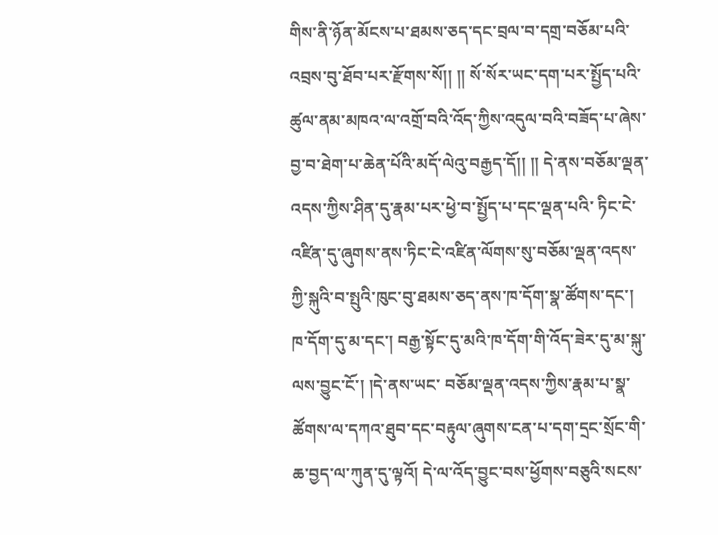གིས་ནི་ཉོན་མོངས་པ་ཐམས་ཅད་དང་བྲལ་བ་དགྲ་བཅོམ་པའི་འབྲས་བུ་ཐོབ་པར་རྫོགས་སོ།། །། སོ་སོར་ཡང་དག་པར་སྤྱོད་པའི་ཚུལ་ནམ་མཁའ་ལ་འགྲོ་བའི་འོད་ཀྱིས་འདུལ་བའི་བཟོད་པ་ཞེས་བྱ་བ་ཐེག་པ་ཆེན་པོའི་མདོ་ལེའུ་བརྒྱད་དོ།། །། དེ་ནས་བཅོམ་ལྡན་འདས་ཀྱིས་ཤིན་དུ་རྣམ་པར་ཕྱེ་བ་སྤྱོད་པ་དང་ལྡན་པའི་ ཏིང་ངེ་འཛིན་དུ་ཞུགས་ནས་ཏིང་ངེ་འཛིན་ལོགས་སུ་བཅོམ་ལྡན་འདས་ཀྱི་སྐུའི་བ་སྤུའི་ཁུང་བུ་ཐམས་ཅད་ནས་ཁ་དོག་སྣ་ཚོགས་དང་། ཁ་དོག་དུ་མ་དང་། བརྒྱ་སྟོང་དུ་མའི་ཁ་དོག་གི་འོད་ཟེར་དུ་མ་སྐུ་ལས་བྱུང་ངོ་། །དེ་ནས་ཡང་ བཅོམ་ལྡན་འདས་ཀྱིས་རྣམ་པ་སྣ་ཚོགས་ལ་དཀའ་ཐུབ་དང་བརྟུལ་ཞུགས་ངན་པ་དག་དྲང་སྲོང་གི་ཆ་བྱད་ལ་ཀུན་དུ་ལྟའོ། དེ་ལ་འོད་བྱུང་བས་ཕྱོགས་བཅུའི་སངས་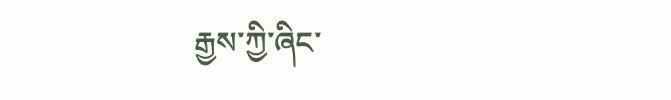རྒྱས་ཀྱི་ཞིང་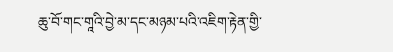ཆུ་བོ་གང་གཱའི་བྱེ་མ་དང་མཉམ་པའི་འཇིག་རྟེན་གྱི་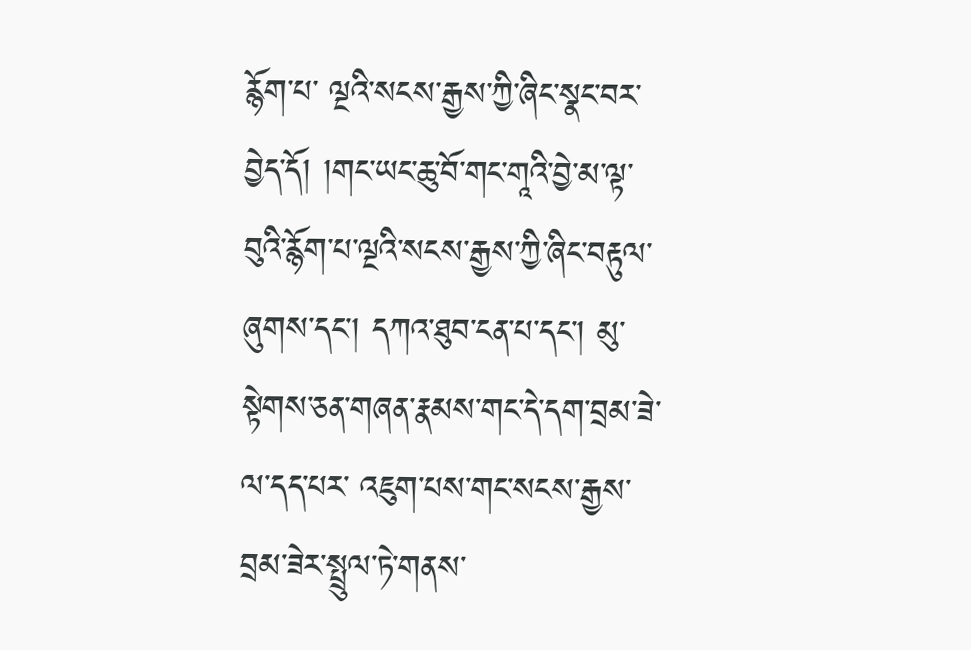རྙོག་པ་ ལྔའི་སངས་རྒྱས་ཀྱི་ཞིང་སྣང་བར་བྱེད་དོ། །གང་ཡང་ཆུ་བོ་གང་གཱའི་བྱེ་མ་ལྟ་བུའི་རྙོག་པ་ལྔའི་སངས་རྒྱས་ཀྱི་ཞིང་བརྟུལ་ཞུགས་དང་། དཀའ་ཐུབ་ངན་པ་དང་། མུ་སྟེགས་ཅན་གཞན་རྣམས་གང་དེ་དག་བྲམ་ཟེ་ལ་དད་པར་ འཇུག་པས་གང་སངས་རྒྱས་བྲམ་ཟེར་སྤྲུལ་ཏེ་གནས་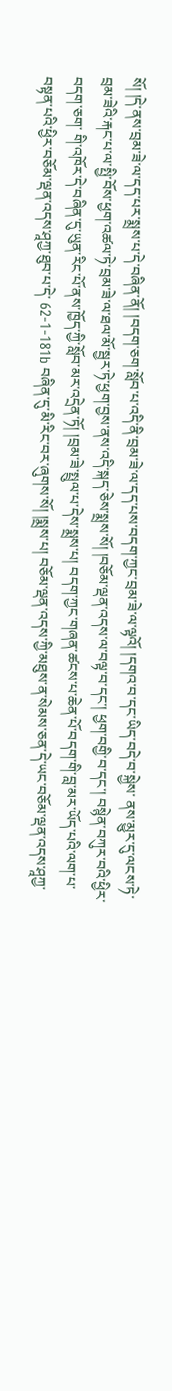སོ། །དེ་ནས་བྲམ་ཟེ་ལ་དད་པར་སྨྲས་པ་དེ་བཞིན་ནོ། །བདག་ཅག་སློབ་པ་འདི་ནི་བྲམ་ཟེ་ལ་དད་པས་བདག་ཀྱང་བྲམ་ཟེ་ལ་ལྟའོ། །དགའ་བ་དང་ཡིད་བདེ་བ་སྐྱེས་ ནས་མྱུར་དུ་ལངས་ཏེ་བྲམ་ཟེའི་རྐང་པ་ལ་སྤྱི་བོས་ཕྱག་འཚལ་ཏེ་བྲམ་ཟེ་ལ་ཐལ་མོ་སྦྱར་ཏེ་ཕྱག་བྱས་ནས་འདི་སྐད་ཅེས་སྨྲས་སོ། །བཅོམ་ལྡན་འདས་ལ་བལྟ་བ་དང་། ཕྱག་བགྱི་བ་དང་། བསྙེན་བཀུར་བའི་ཕྱིར་བདག་ཅག་ གི་འཁོར་དེ་བཞིན་དུ་ཡུན་རིང་པོ་ནས་ཁྱོད་ཀྱི་སློབ་མར་འདྲེན་ཏོ། །བྲམ་ཟེ་སྤྲུལ་པ་དེས་སྨྲས་པ། བདག་ཀྱང་གཞན་ཚངས་པ་ཆེན་པོ་བདག་གི་བླ་མར་ཡོད་པའི་ལག་པ་བསྟན་པའི་ཕྱིར་བཅོམ་ལྡན་འདས་ཤཱཀྱ་ཐུབ་པ་དེ་ 62-1-181b བཞིན་དུ་མི་རིང་བར་ཞུགས་སོ། །སྨྲས་པ། བཅོམ་ལྡན་འདས་ཀྱི་མཐུས་ན་སེམས་ཅན་དེ་ཡང་བཅོམ་ལྡན་འདས་ཤཱཀྱ་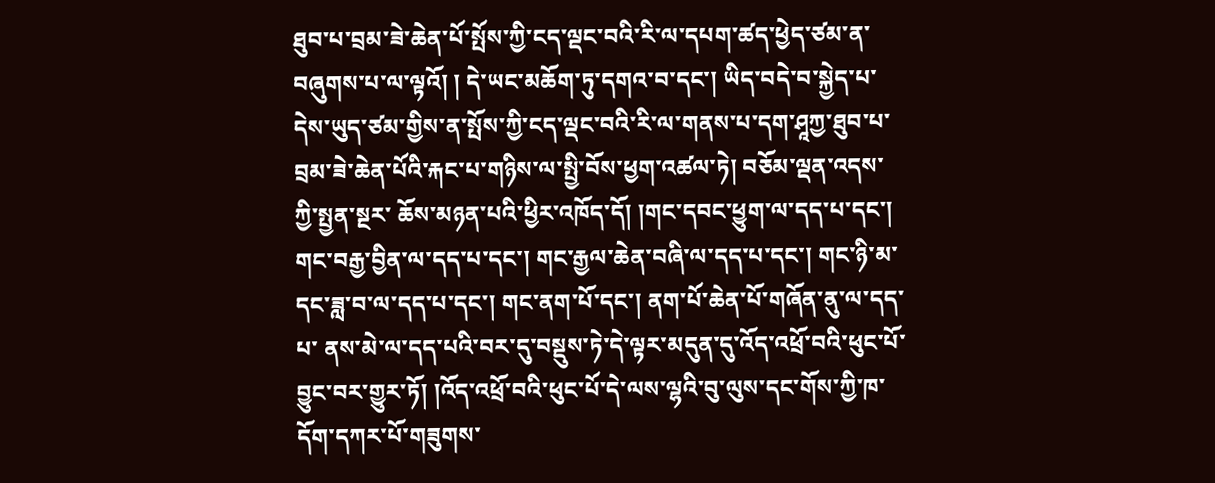ཐུབ་པ་བྲམ་ཟེ་ཆེན་པོ་སྤོས་ཀྱི་ངད་ལྡང་བའི་རི་ལ་དཔག་ཚད་ཕྱེད་ཙམ་ན་བཞུགས་པ་ལ་ལྟའོ། ། དེ་ཡང་མཆོག་ཏུ་དགའ་བ་དང་། ཡིད་བདེ་བ་སྐྱེད་པ་དེས་ཡུད་ཙམ་གྱིས་ན་སྤོས་ཀྱི་ངད་ལྡང་བའི་རི་ལ་གནས་པ་དག་ཤཱཀྱ་ཐུབ་པ་བྲམ་ཟེ་ཆེན་པོའི་རྐང་པ་གཉིས་ལ་སྤྱི་བོས་ཕྱག་འཚལ་ཏེ། བཅོམ་ལྡན་འདས་ཀྱི་སྤྱན་སྔར་ ཆོས་མཉན་པའི་ཕྱིར་འཁོད་དོ། །གང་དབང་ཕྱུག་ལ་དད་པ་དང་། གང་བརྒྱ་བྱིན་ལ་དད་པ་དང་། གང་རྒྱལ་ཆེན་བཞི་ལ་དད་པ་དང་། གང་ཉི་མ་དང་ཟླ་བ་ལ་དད་པ་དང་། གང་ནག་པོ་དང་། ནག་པོ་ཆེན་པོ་གཞོན་ནུ་ལ་དད་པ་ ནས་མེ་ལ་དད་པའི་བར་དུ་བསྡུས་ཏེ་དེ་ལྟར་མདུན་དུ་འོད་འཕྲོ་བའི་ཕུང་པོ་བྱུང་བར་གྱུར་ཏོ། །འོད་འཕྲོ་བའི་ཕུང་པོ་དེ་ལས་ལྷའི་བུ་ལུས་དང་གོས་ཀྱི་ཁ་དོག་དཀར་པོ་གཟུགས་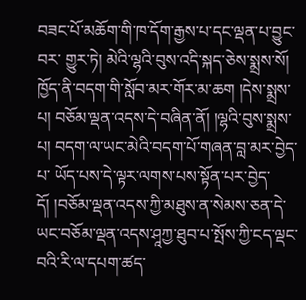བཟང་པོ་མཆོག་གི་ཁ་དོག་རྒྱས་པ་དང་ལྡན་པ་བྱུང་བར་ གྱུར་ཏེ། མེའི་ལྷའི་བུས་འདི་སྐད་ཅེས་སྨྲས་སོ། ཁྱོད་ནི་བདག་གི་སློབ་མར་གོར་མ་ཆག །དེས་སྨྲས་པ། བཅོམ་ལྡན་འདས་དེ་བཞིན་ནོ། །ལྷའི་བུས་སྨྲས་པ། བདག་ལ་ཡང་མེའི་བདག་པོ་གཞན་བླ་མར་བྱེད་པ་ ཡོད་པས་དེ་ལྟར་ལགས་པས་སྟོན་པར་བྱེད་དོ། །བཅོམ་ལྡན་འདས་ཀྱི་མཐུས་ན་སེམས་ཅན་དེ་ཡང་བཅོམ་ལྡན་འདས་ཤཱཀྱ་ཐུབ་པ་སྤོས་ཀྱི་ངད་ལྡང་བའི་རི་ལ་དཔག་ཚད་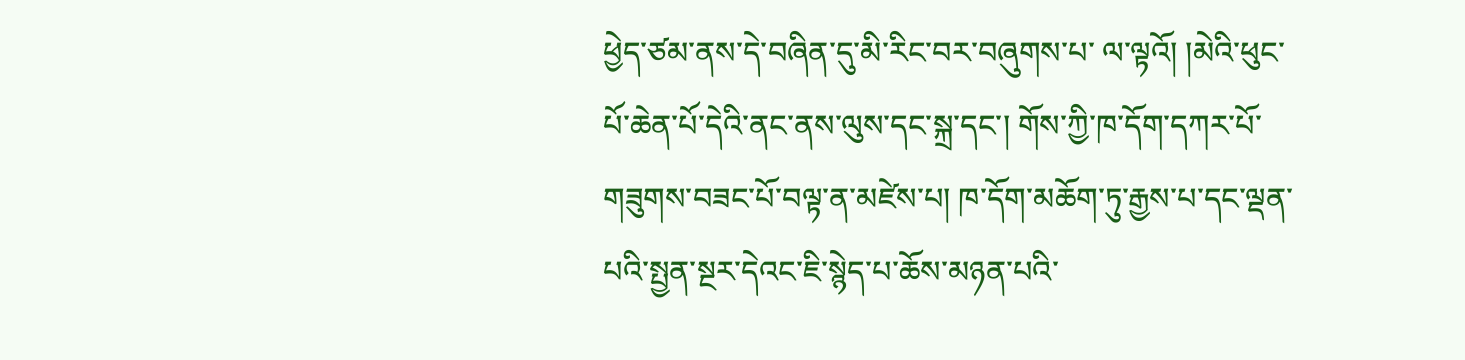ཕྱེད་ཙམ་ནས་དེ་བཞིན་དུ་མི་རིང་བར་བཞུགས་པ་ ལ་ལྟའོ། །མེའི་ཕུང་པོ་ཆེན་པོ་དེའི་ནང་ནས་ལུས་དང་སྐྲ་དང་། གོས་ཀྱི་ཁ་དོག་དཀར་པོ་གཟུགས་བཟང་པོ་བལྟ་ན་མཛེས་པ། ཁ་དོག་མཆོག་ཏུ་རྒྱས་པ་དང་ལྡན་པའི་སྤྱན་སྔར་དེའང་ཇི་སྙེད་པ་ཆོས་མཉན་པའི་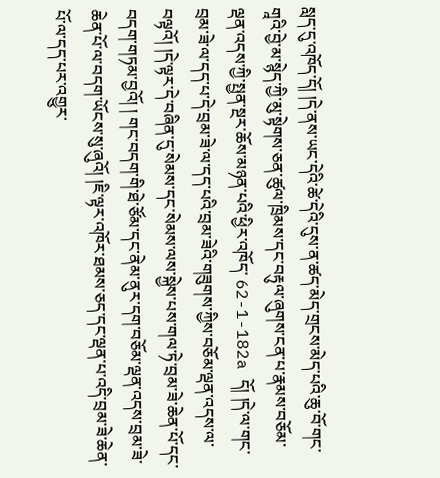སླད་དུ་འཁོད་དོ། །དེ་ནས་ཡང་དེའི་ཚེ་དེའི་དུས་ན་ཚད་མེད་གྲངས་མེད་པའི་ཆུ་བོ་གང་གཱའི་བྱེ་མ་སྙེད་ཀྱི་མུ་སྟེགས་ཅན་ཚུལ་ཁྲིམས་དང་བརྟུལ་ཞུགས་ངན་པ་རྣམས་བཅོམ་ལྡན་འདས་ཀྱི་སྤྱན་སྔར་ཆོས་མཉན་པའི་ཕྱིར་འཁོད་ 62-1-182a དོ། །དེ་ལ་གང་བྲམ་ཟེ་ལ་དད་པ་དེ་བྲམ་ཟེ་ལ་དད་པའི་བྲམ་ཟེའི་གཟུགས་ཀྱིས་བཅོམ་ལྡན་འདས་ལ་བལྟའོ། །དེ་ལྟར་དེ་བཞིན་དུ་སེམས་དང་སེམས་ལས་སྐྱེས་པས་གལ་ཏེ་བྲམ་ཟེ་ཆེན་པོ་དང་བདག་གཏམ་བྱའོ། ། གང་བདག་གི་ཐེ་ཙོམ་དང་ནེམ་ནུར་དག་བཅོམ་ལྡན་འདས་བྲམ་ཟེ་ཆེན་པོ་ལ་བདག་ཡོངས་སུ་ཞུའོ། །ཇི་ལྟར་འཁོར་ཐམས་ཅད་དང་ལྡན་པ་འདི་བྲམ་ཟེ་ཆེན་པོ་ལ་དད་པར་འགྱུར་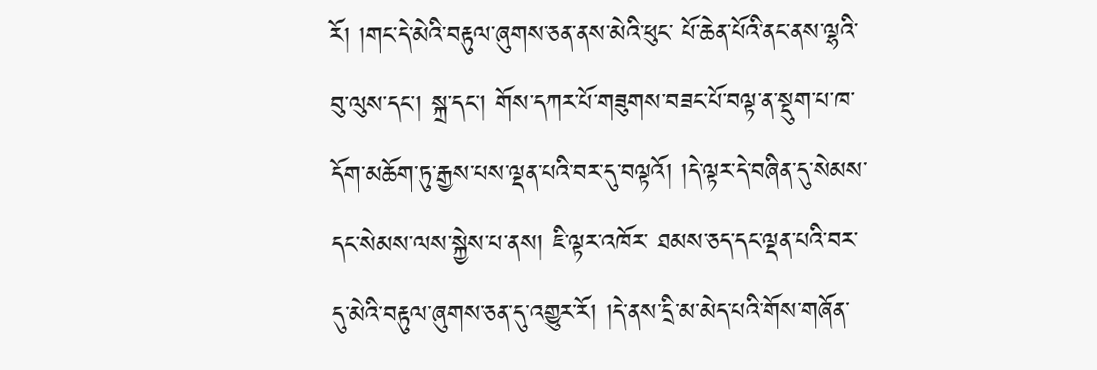རོ། །གང་དེ་མེའི་བརྟུལ་ཞུགས་ཅན་ནས་མེའི་ཕུང་ པོ་ཆེན་པོའི་ནང་ནས་ལྷའི་བུ་ལུས་དང་། སྐྲ་དང་། གོས་དཀར་པོ་གཟུགས་བཟང་པོ་བལྟ་ན་སྡུག་པ་ཁ་དོག་མཆོག་ཏུ་རྒྱས་པས་ལྡན་པའི་བར་དུ་བལྟའོ། །དེ་ལྟར་དེ་བཞིན་དུ་སེམས་དང་སེམས་ལས་སྐྱེས་པ་ནས། ཇི་ལྟར་འཁོར་ ཐམས་ཅད་དང་ལྡན་པའི་བར་དུ་མེའི་བརྟུལ་ཞུགས་ཅན་དུ་འགྱུར་རོ། །དེ་ནས་དྲི་མ་མེད་པའི་གོས་གཞོན་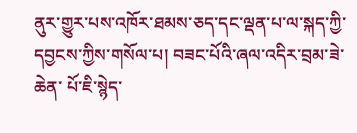ནུར་གྱུར་པས་འཁོར་ཐམས་ཅད་དང་ལྡན་པ་ལ་སྐད་ཀྱི་དབྱངས་ཀྱིས་གསོལ་པ། བཟང་པོའི་ཞལ་འདིར་བྲམ་ཟེ་ཆེན་ པོ་ཇི་སྙེད་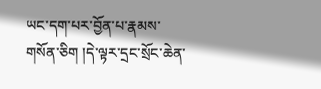ཡང་དག་པར་བྱོན་པ་རྣམས་གསོན་ཅིག །དེ་ལྟར་དྲང་སྲོང་ཆེན་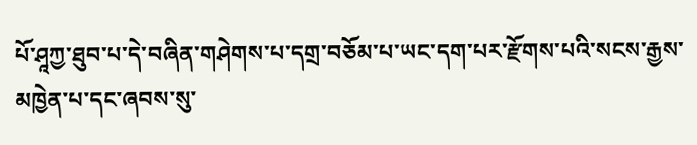པོ་ཤཱཀྱ་ཐུབ་པ་དེ་བཞིན་གཤེགས་པ་དགྲ་བཅོམ་པ་ཡང་དག་པར་རྫོགས་པའི་སངས་རྒྱས་མཁྱེན་པ་དང་ཞབས་སུ་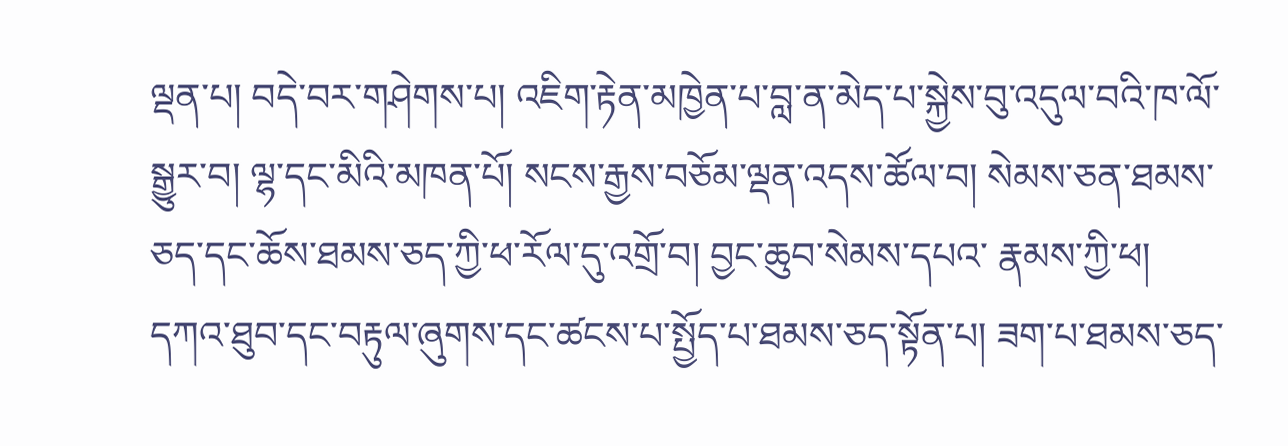ལྡན་པ། བདེ་བར་གཤེགས་པ། འཇིག་རྟེན་མཁྱེན་པ་བླ་ན་མེད་པ་སྐྱེས་བུ་འདུལ་བའི་ཁ་ལོ་སྒྱུར་བ། ལྷ་དང་མིའི་མཁན་པོ། སངས་རྒྱས་བཅོམ་ལྡན་འདས་ཚོལ་བ། སེམས་ཅན་ཐམས་ཅད་དང་ཆོས་ཐམས་ཅད་ཀྱི་ཕ་རོལ་དུ་འགྲོ་བ། བྱང་ཆུབ་སེམས་དཔའ་ རྣམས་ཀྱི་ཕ། དཀའ་ཐུབ་དང་བརྟུལ་ཞུགས་དང་ཚངས་པ་སྤྱོད་པ་ཐམས་ཅད་སྟོན་པ། ཟག་པ་ཐམས་ཅད་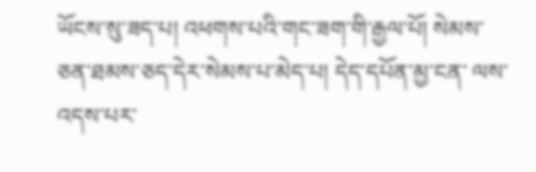ཡོངས་སུ་ཟད་པ། འཕགས་པའི་གང་ཟག་གི་རྒྱལ་པོ། སེམས་ཅན་ཐམས་ཅད་དེར་སེམས་པ་མེད་པ། དེད་དཔོན་མྱ་ངན་ ལས་འདས་པར་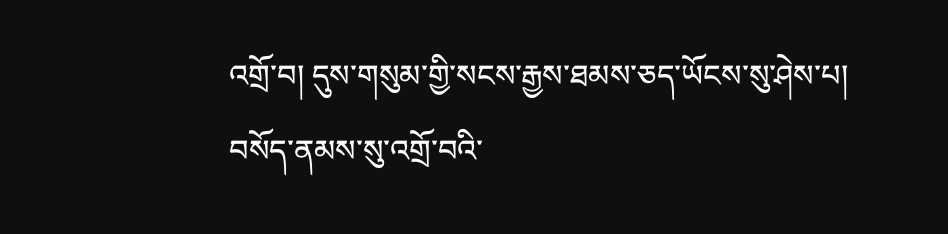འགྲོ་བ། དུས་གསུམ་གྱི་སངས་རྒྱས་ཐམས་ཅད་ཡོངས་སུ་ཤེས་པ། བསོད་ནམས་སུ་འགྲོ་བའི་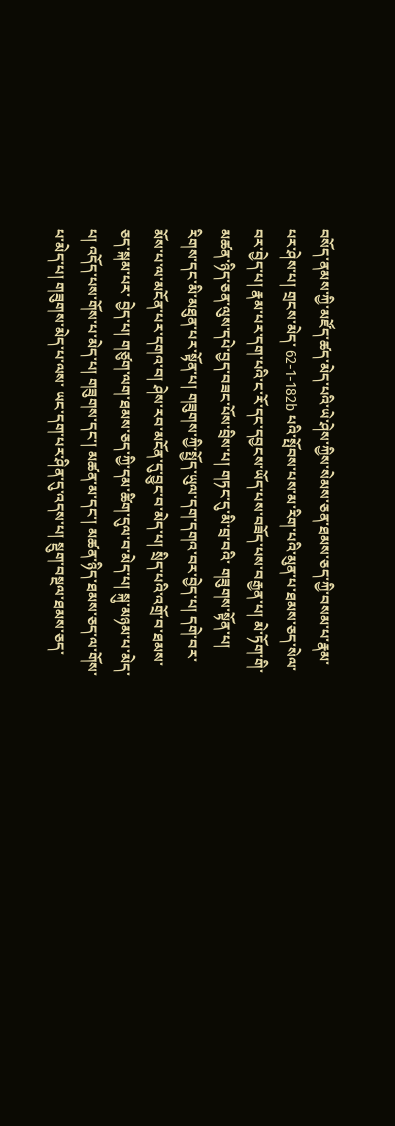བསོད་ནམས་ཀྱི་མཛོད་ཚད་མེད་པའི་ཡེ་ཤེས་ཀྱིས་སེམས་ཅན་ཐམས་ཅད་ཀྱི་བསམ་པ་རྣམ་པར་ཤེས་པ། གྲངས་མེད་ 62-1-182b པའི་སྤོབས་པས་མ་རིག་པའི་མུན་པ་ཐམས་ཅད་སེལ་བར་བྱེད་པ། རྣམ་པར་དག་པའི་ང་རོ་དང་དབྱངས་ཡོད་པས་བཟོད་པས་བརྒྱན་པ། མེ་ཏོག་གི་མཚན་ཉིད་ཅན་ལུས་དཔེ་བྱད་བཟང་པོས་བྲིས་པ། གཏང་དུ་མི་བྲ་བའི་ གཟུགས་སྟོན་པ། རིགས་དང་མི་མཐུན་པར་སྟོན་པ། གཟུགས་ཀྱི་སྤྱོད་ཡུལ་དག་དགའ་བར་བྱེད་པ། དགེ་བར་མོས་པ་ལ་མངོན་པར་དགའ་བ། ཤེས་རབ་མངོན་དུ་བྱུང་བ་མེད་པ། སྲིད་པའི་འགྲོ་བ་ཐམས་ཅད་སྐམ་པར་ བྱེད་པ། གཙུག་ལག་ཐམས་ཅད་ཀྱི་དམ་ཚིག་དུལ་བ་མེད་པ། སྐུ་མཉམ་པ་མེད་པ། འདོད་པས་གོས་པ་མེད་པ། གཟུགས་དང་། མཚན་མ་དང་། མཚན་ཉིད་ཐམས་ཅད་ལ་གོས་པ་མེད་པ། གཟུགས་མེད་པ་ལས་ ཡང་དག་པར་ཤིན་དུ་འདས་པ། སྡུག་བསྔལ་ཐམས་ཅད་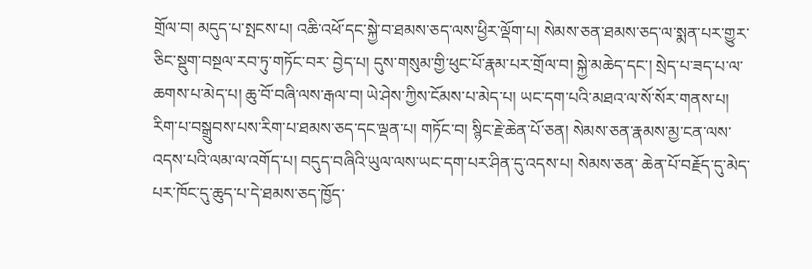གྲོལ་བ། མདུད་པ་སྤངས་པ། འཆི་འཕོ་དང་སྐྱེ་བ་ཐམས་ཅད་ལས་ཕྱིར་ལྡོག་པ། སེམས་ཅན་ཐམས་ཅད་ལ་སྨན་པར་གྱུར་ཅིང་སྡུག་བསྔལ་རབ་ཏུ་གཏོང་བར་ བྱེད་པ། དུས་གསུམ་གྱི་ཕུང་པོ་རྣམ་པར་གྲོལ་བ། སྐྱེ་མཆེད་དང་། སྲེད་པ་ཟད་པ་ལ་ཆགས་པ་མེད་པ། ཆུ་བོ་བཞི་ལས་རྒལ་བ། ཡེ་ཤེས་ཀྱིས་ངོམས་པ་མེད་པ། ཡང་དག་པའི་མཐའ་ལ་སོ་སོར་གནས་པ། རིག་པ་བསྒྲུབས་པས་རིག་པ་ཐམས་ཅད་དང་ལྡན་པ། གཏོང་བ། སྙིང་རྗེ་ཆེན་པོ་ཅན། སེམས་ཅན་རྣམས་མྱ་ངན་ལས་འདས་པའི་ལམ་ལ་འགོད་པ། བདུད་བཞིའི་ཡུལ་ལས་ཡང་དག་པར་ཤིན་དུ་འདས་པ། སེམས་ཅན་ ཆེན་པོ་བརྗོད་དུ་མེད་པར་ཁོང་དུ་ཆུད་པ་དེ་ཐམས་ཅད་ཁྱོད་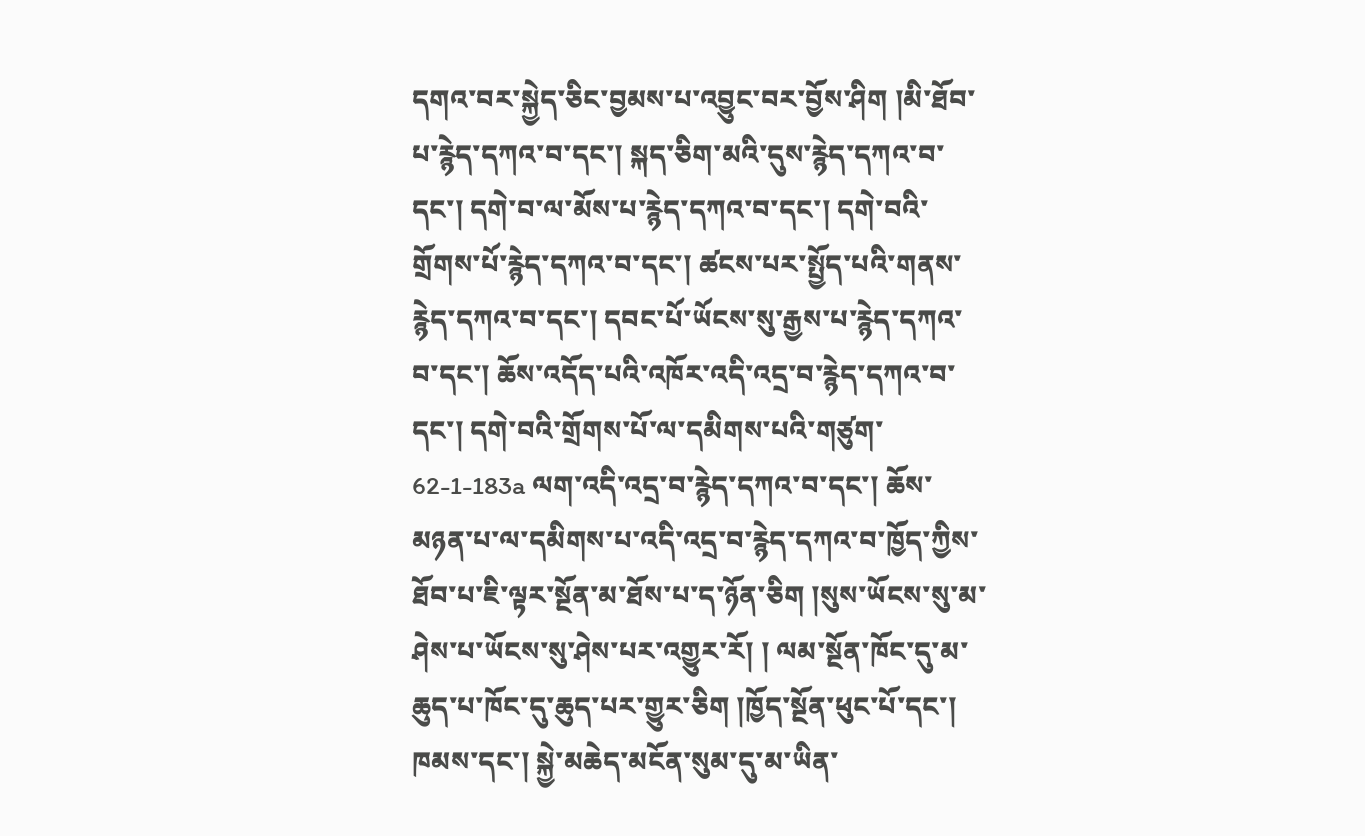དགའ་བར་སྐྱེད་ཅིང་བྱམས་པ་འབྱུང་བར་བྱོས་ཤིག །མི་ཐོབ་པ་རྙེད་དཀའ་བ་དང་། སྐད་ཅིག་མའི་དུས་རྙེད་དཀའ་བ་དང་། དགེ་བ་ལ་མོས་པ་རྙེད་དཀའ་བ་དང་། དགེ་བའི་ གྲོགས་པོ་རྙེད་དཀའ་བ་དང་། ཚངས་པར་སྤྱོད་པའི་གནས་རྙེད་དཀའ་བ་དང་། དབང་པོ་ཡོངས་སུ་རྒྱས་པ་རྙེད་དཀའ་བ་དང་། ཆོས་འདོད་པའི་འཁོར་འདི་འདྲ་བ་རྙེད་དཀའ་བ་དང་། དགེ་བའི་གྲོགས་པོ་ལ་དམིགས་པའི་གཙུག་ 62-1-183a ལག་འདི་འདྲ་བ་རྙེད་དཀའ་བ་དང་། ཆོས་མཉན་པ་ལ་དམིགས་པ་འདི་འདྲ་བ་རྙེད་དཀའ་བ་ཁྱོད་ཀྱིས་ཐོབ་པ་ཇི་ལྟར་སྔོན་མ་ཐོས་པ་ད་ཉོན་ཅིག །སུས་ཡོངས་སུ་མ་ཤེས་པ་ཡོངས་སུ་ཤེས་པར་འགྱུར་རོ། ། ལམ་སྔོན་ཁོང་དུ་མ་ཆུད་པ་ཁོང་དུ་ཆུད་པར་གྱུར་ཅིག །ཁྱོད་སྔོན་ཕུང་པོ་དང་། ཁམས་དང་། སྐྱེ་མཆེད་མངོན་སུམ་དུ་མ་ཡིན་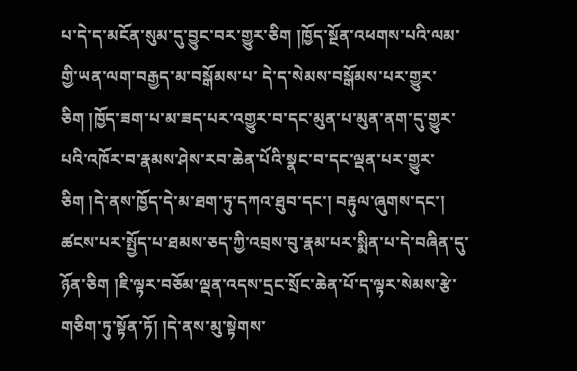པ་དེ་ད་མངོན་སུམ་དུ་བྱུང་བར་གྱུར་ཅིག །ཁྱོད་སྔོན་འཕགས་པའི་ལམ་གྱི་ཡན་ལག་བརྒྱད་མ་བསྒོམས་པ་ དེ་ད་སེམས་བསྒོམས་པར་གྱུར་ཅིག །ཁྱོད་ཟག་པ་མ་ཟད་པར་འགྱུར་བ་དང་མུན་པ་མུན་ནག་དུ་གྱུར་པའི་འཁོར་བ་རྣམས་ཤེས་རབ་ཆེན་པོའི་སྣང་བ་དང་ལྡན་པར་གྱུར་ཅིག །དེ་ནས་ཁྱོད་དེ་མ་ཐག་ཏུ་དཀའ་ཐུབ་དང་། བརྟུལ་ཞུགས་དང་། ཚངས་པར་སྤྱོད་པ་ཐམས་ཅད་ཀྱི་འབྲས་བུ་རྣམ་པར་སྨིན་པ་དེ་བཞིན་དུ་ཉོན་ཅིག །ཇི་ལྟར་བཅོམ་ལྡན་འདས་དྲང་སྲོང་ཆེན་པོ་ད་ལྟར་སེམས་རྩེ་གཅིག་ཏུ་སྟོན་ཏོ། །དེ་ནས་མུ་སྟེགས་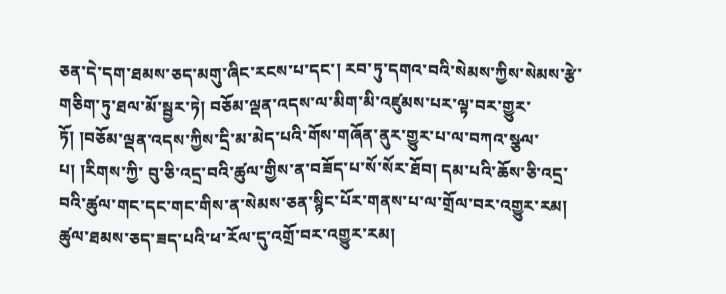ཅན་དེ་དག་ཐམས་ཅད་མགུ་ཞིང་རངས་པ་དང་། རབ་ཏུ་དགའ་བའི་སེམས་ཀྱིས་སེམས་རྩེ་གཅིག་ཏུ་ཐལ་མོ་སྦྱར་ཏེ། བཅོམ་ལྡན་འདས་ལ་མིག་མི་འཛུམས་པར་ལྟ་བར་གྱུར་ཏོ། །བཅོམ་ལྡན་འདས་ཀྱིས་དྲི་མ་མེད་པའི་གོས་གཞོན་ནུར་གྱུར་པ་ལ་བཀའ་སྩལ་པ། །རིགས་ཀྱི་ བུ་ཅི་འདྲ་བའི་ཚུལ་གྱིས་ན་བཟོད་པ་སོ་སོར་ཐོབ། དམ་པའི་ཆོས་ཅི་འདྲ་བའི་ཚུལ་གང་དང་གང་གིས་ན་སེམས་ཅན་སྙིང་པོར་གནས་པ་ལ་གྲོལ་བར་འགྱུར་རམ། ཚུལ་ཐམས་ཅད་ཟད་པའི་ཕ་རོལ་དུ་འགྲོ་བར་འགྱུར་རམ།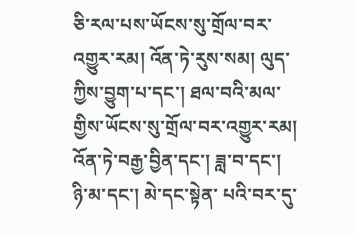ཅི་རལ་པས་ཡོངས་སུ་གྲོལ་བར་འགྱུར་རམ། འོན་ཏེ་རུས་སམ། ལུད་ཀྱིས་བྱུག་པ་དང་། ཐལ་བའི་མལ་གྱིས་ཡོངས་སུ་གྲོལ་བར་འགྱུར་རམ། འོན་ཏེ་བརྒྱ་བྱིན་དང་། ཟླ་བ་དང་། ཉི་མ་དང་། མེ་དང་སྟེན་ པའི་བར་དུ་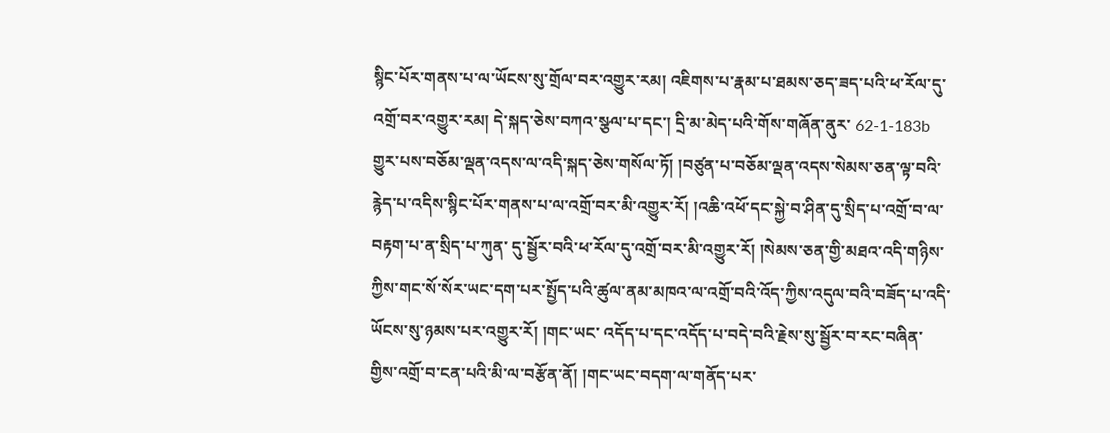སྙིང་པོར་གནས་པ་ལ་ཡོངས་སུ་གྲོལ་བར་འགྱུར་རམ། འཇིགས་པ་རྣམ་པ་ཐམས་ཅད་ཟད་པའི་ཕ་རོལ་དུ་འགྲོ་བར་འགྱུར་རམ། དེ་སྐད་ཅེས་བཀའ་སྩལ་པ་དང་། དྲི་མ་མེད་པའི་གོས་གཞོན་ནུར་ 62-1-183b གྱུར་པས་བཅོམ་ལྡན་འདས་ལ་འདི་སྐད་ཅེས་གསོལ་ཏོ། །བཙུན་པ་བཅོམ་ལྡན་འདས་སེམས་ཅན་ལྟ་བའི་རྙེད་པ་འདིས་སྙིང་པོར་གནས་པ་ལ་འགྲོ་བར་མི་འགྱུར་རོ། །འཆི་འཕོ་དང་སྐྱེ་བ་ཤིན་དུ་སྲིད་པ་འགྲོ་བ་ལ་བརྟག་པ་ན་སྲིད་པ་ཀུན་ དུ་སྦྱོར་བའི་ཕ་རོལ་དུ་འགྲོ་བར་མི་འགྱུར་རོ། །སེམས་ཅན་གྱི་མཐའ་འདི་གཉིས་ཀྱིས་གང་སོ་སོར་ཡང་དག་པར་སྤྱོད་པའི་ཚུལ་ནམ་མཁའ་ལ་འགྲོ་བའི་འོད་ཀྱིས་འདུལ་བའི་བཟོད་པ་འདི་ཡོངས་སུ་ཉམས་པར་འགྱུར་རོ། །གང་ཡང་ འདོད་པ་དང་འདོད་པ་བདེ་བའི་རྗེས་སུ་སྦྱོར་བ་རང་བཞིན་གྱིས་འགྲོ་བ་ངན་པའི་མི་ལ་བརྩོན་ནོ། །གང་ཡང་བདག་ལ་གནོད་པར་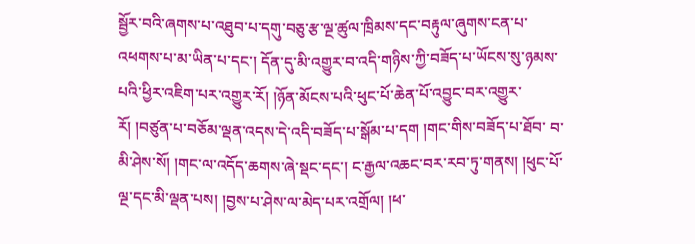སྦྱོར་བའི་ཞགས་པ་འཐུབ་པ་དགུ་བཅུ་རྩ་ལྔ་ཚུལ་ཁྲིམས་དང་བརྟུལ་ཞུགས་ངན་པ་འཕགས་པ་མ་ཡིན་པ་དང་། དོན་དུ་མི་འགྱུར་བ་འདི་གཉིས་ཀྱི་བཟོད་པ་ཡོངས་སུ་ཉམས་པའི་ཕྱིར་འཇིག་པར་འགྱུར་རོ། །ཉོན་མོངས་པའི་ཕུང་པོ་ཆེན་པོ་འབྱུང་བར་འགྱུར་རོ། །བཙུན་པ་བཅོམ་ལྡན་འདས་དེ་འདི་བཟོད་པ་སྒོམ་པ་དག །གང་གིས་བཟོད་པ་ཐོབ་ བ་མི་ཤེས་སོ། །གང་ལ་འདོད་ཆགས་ཞེ་སྡང་དང་། ང་རྒྱལ་འཆང་བར་རབ་ཏུ་གནས། །ཕུང་པོ་ལྔ་དང་མི་ལྡན་པས། །བྱས་པ་ཤེས་ལ་མེད་པར་འགྲོལ། །ཕ་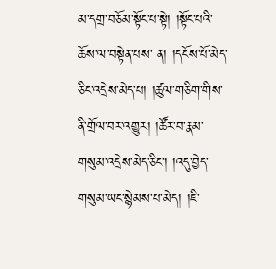མ་དགྲ་བཅོམ་སྟོང་པ་སྟེ། །སྟོང་པའི་ཆོས་ལ་བསྟེན་པས་ ན། །དངོས་པོ་མེད་ཅིང་འདྲེས་མེད་པ། །ཚུལ་གཅིག་གིས་ནི་གྲོལ་བར་འགྱུར། །ཚོར་བ་རྣམ་གསུམ་འདྲེས་མེད་ཅིང་། །འདུ་བྱེད་གསུམ་ཡང་སྙེམས་པ་མེད། །ཇི་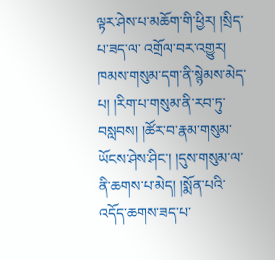ལྟར་ཤེས་པ་མཆོག་གི་ཕྱིར། །སྲིད་པ་ཟད་ལ་ འགྲོལ་བར་འགྱུར། ཁམས་གསུམ་དག་ནི་སྙེམས་མེད་པ། །རིག་པ་གསུམ་ནི་རབ་ཏུ་བསླབས། །ཚོར་བ་རྣམ་གསུམ་ཡོངས་ཤེས་ཤིང་། །དུས་གསུམ་ལ་ནི་ཆགས་པ་མེད། །སྨོན་པའི་འདོད་ཆགས་ཟད་པ་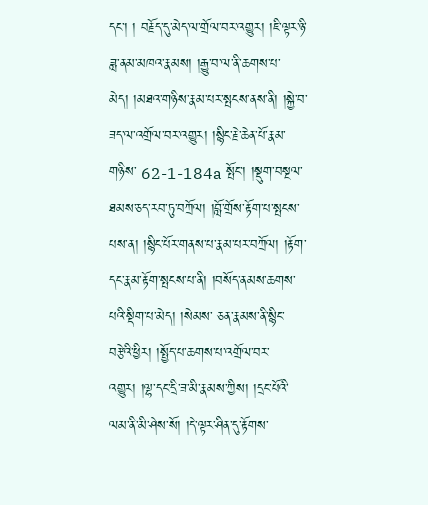དང་། ། བརྗོད་དུ་མེད་ལ་གྲོལ་བར་འགྱུར། །ཇི་ལྟར་ཉི་ཟླ་ནམ་མཁའ་རྣམས། །རྒྱུ་བ་ལ་ནི་ཆགས་པ་མེད། །མཐའ་གཉིས་རྣམ་པར་སྤངས་ནས་ནི། །སྐྱེ་བ་ཟད་ལ་འགྲོལ་བར་འགྱུར། །སྙིང་རྗེ་ཆེན་པོ་རྣམ་གཉིས་ 62-1-184a སྤོང་། །སྡུག་བསྔལ་ཐམས་ཅད་རབ་ཏུ་བཀྲོལ། །བློ་གྲོས་རྟོག་པ་སྤངས་པས་ན། །སྙིང་པོར་གནས་པ་རྣམ་པར་བཀྲོལ། །རྟོག་དང་རྣམ་རྟོག་སྤངས་པ་ནི། །བསོད་ནམས་ཆགས་པའི་སྡིག་པ་མེད། །སེམས་ ཅན་རྣམས་ནི་སྙིང་བརྩེའི་ཕྱིར། །སྤྱོད་པ་ཆགས་པ་འགྲོལ་བར་འགྱུར། །ལྷ་དང་དྲི་ཟ་མི་རྣམས་ཀྱིས། །དྲང་པོའི་ལམ་ནི་མི་ཤེས་སོ། །དེ་ལྟར་ཤིན་དུ་རྟོགས་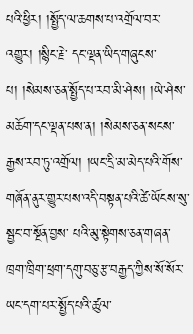པའི་ཕྱིར། །སྤྱོད་ལ་ཆགས་པ་འགྲོལ་བར་འགྱུར། །སྙིང་རྗེ་ དང་ལྡན་ཡིད་གཞུངས་པ། །སེམས་ཅན་སྤྱོད་པ་རབ་མི་ཤེས། །ཡེ་ཤེས་མཆོག་དང་ལྡན་པས་ན། །སེམས་ཅན་སངས་རྒྱས་རབ་ཏུ་འགྲོལ། །ཡང་དྲི་མ་མེད་པའི་གོས་གཞོན་ནུར་གྱུར་པས་འདི་བསྟན་པའི་ཚེ་ཡོངས་སུ་སྦྱང་བ་སྔོན་བྱས་ པའི་མུ་སྟེགས་ཅན་གཞན་ཁྲག་ཁྲིག་ཕྲག་དགུ་བཅུ་རྩ་བརྒྱད་ཀྱིས་སོ་སོར་ཡང་དག་པར་སྤྱོད་པའི་ཚུལ་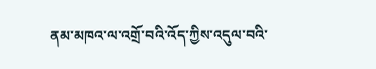ནམ་མཁའ་ལ་འགྲོ་བའི་འོད་ཀྱིས་འདུལ་བའི་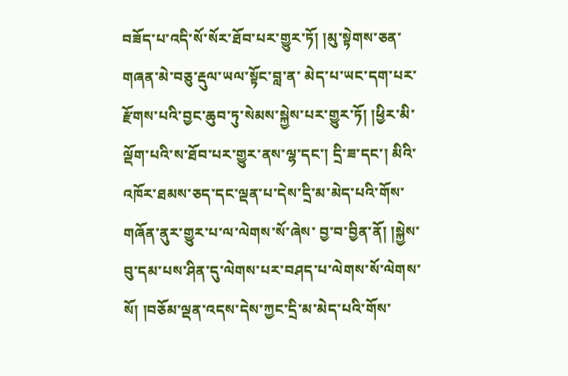བཟོད་པ་འདི་སོ་སོར་ཐོབ་པར་གྱུར་ཏོ། །མུ་སྟེགས་ཅན་གཞན་མེ་བཅུ་རྡུལ་ཡལ་སྟོང་བླ་ན་ མེད་པ་ཡང་དག་པར་རྫོགས་པའི་བྱང་ཆུབ་ཏུ་སེམས་སྐྱེས་པར་གྱུར་ཏོ། །ཕྱིར་མི་ལྡོག་པའི་ས་ཐོབ་པར་གྱུར་ནས་ལྷ་དང་། དྲི་ཟ་དང་། མིའི་འཁོར་ཐམས་ཅད་དང་ལྡན་པ་དེས་དྲི་མ་མེད་པའི་གོས་གཞོན་ནུར་གྱུར་པ་ལ་ལེགས་སོ་ཞེས་ བྱ་བ་བྱིན་ནོ། །སྐྱེས་བུ་དམ་པས་ཤིན་དུ་ལེགས་པར་བཤད་པ་ལེགས་སོ་ལེགས་སོ། །བཅོམ་ལྡན་འདས་དེས་ཀྱང་དྲི་མ་མེད་པའི་གོས་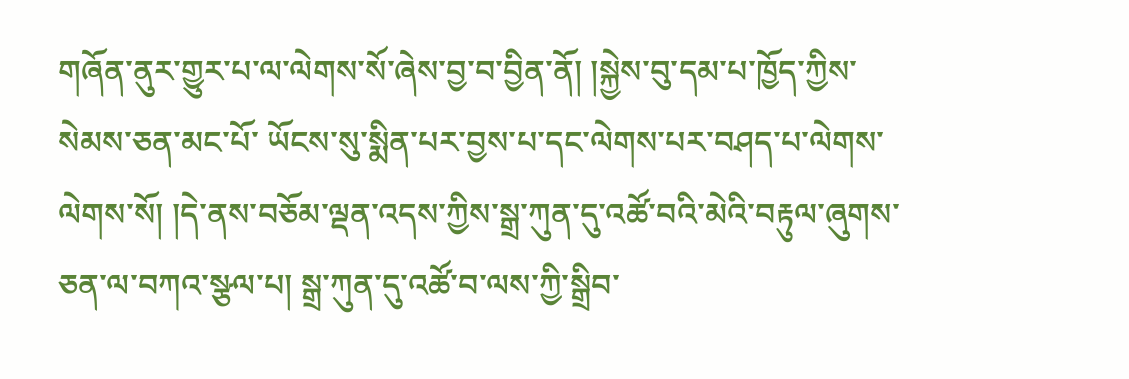གཞོན་ནུར་གྱུར་པ་ལ་ལེགས་སོ་ཞེས་བྱ་བ་བྱིན་ནོ། །སྐྱེས་བུ་དམ་པ་ཁྱོད་ཀྱིས་སེམས་ཅན་མང་པོ་ ཡོངས་སུ་སྨིན་པར་བྱས་པ་དང་ལེགས་པར་བཤད་པ་ལེགས་ལེགས་སོ། །དེ་ནས་བཅོམ་ལྡན་འདས་ཀྱིས་སྒྲ་ཀུན་དུ་འཚོ་བའི་མེའི་བརྟུལ་ཞུགས་ཅན་ལ་བཀའ་སྩལ་པ། སྒྲ་ཀུན་དུ་འཚོ་བ་ལས་ཀྱི་སྒྲིབ་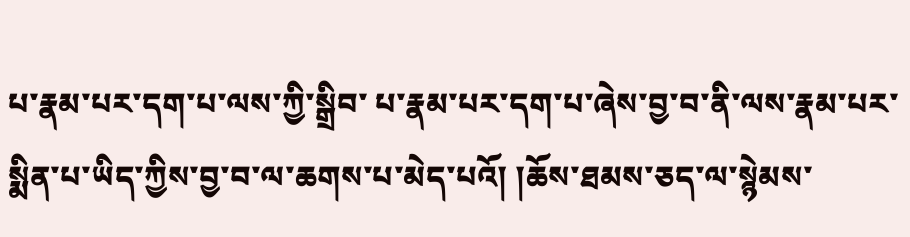པ་རྣམ་པར་དག་པ་ལས་ཀྱི་སྒྲིབ་ པ་རྣམ་པར་དག་པ་ཞེས་བྱ་བ་ནི་ལས་རྣམ་པར་སྨིན་པ་ཡིད་ཀྱིས་བྱ་བ་ལ་ཆགས་པ་མེད་པའོ། །ཆོས་ཐམས་ཅད་ལ་སྙེམས་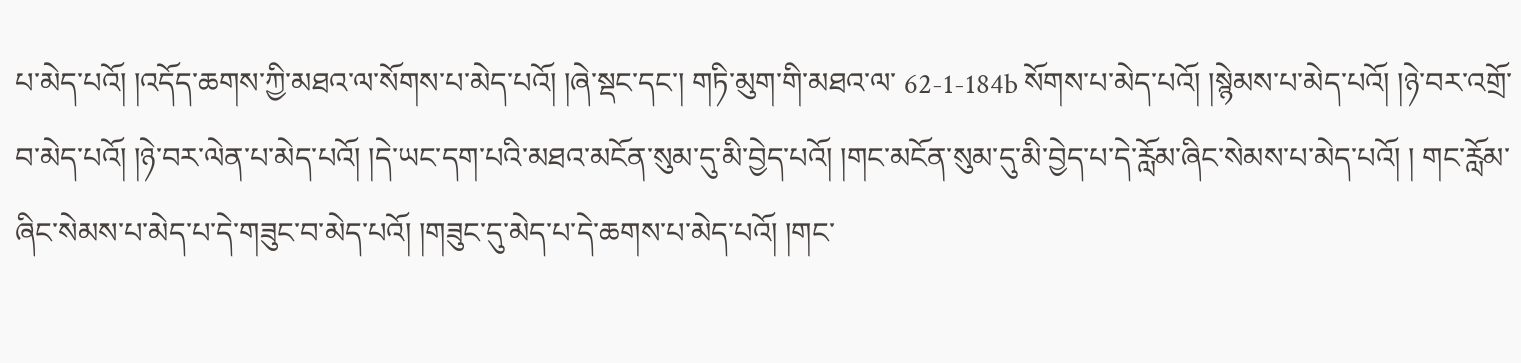པ་མེད་པའོ། །འདོད་ཆགས་ཀྱི་མཐའ་ལ་སོགས་པ་མེད་པའོ། །ཞེ་སྡང་དང་། གཏི་མུག་གི་མཐའ་ལ་ 62-1-184b སོགས་པ་མེད་པའོ། །སྙེམས་པ་མེད་པའོ། །ཉེ་བར་འགྲོ་བ་མེད་པའོ། །ཉེ་བར་ལེན་པ་མེད་པའོ། །དེ་ཡང་དག་པའི་མཐའ་མངོན་སུམ་དུ་མི་བྱེད་པའོ། །གང་མངོན་སུམ་དུ་མི་བྱེད་པ་དེ་རློམ་ཞིང་སེམས་པ་མེད་པའོ། ། གང་རློམ་ཞིང་སེམས་པ་མེད་པ་དེ་གཟུང་བ་མེད་པའོ། །གཟུང་དུ་མེད་པ་དེ་ཆགས་པ་མེད་པའོ། །གང་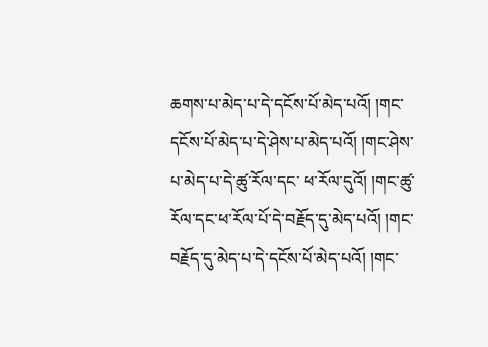ཆགས་པ་མེད་པ་དེ་དངོས་པོ་མེད་པའོ། །གང་དངོས་པོ་མེད་པ་དེ་ཤེས་པ་མེད་པའོ། །གང་ཤེས་པ་མེད་པ་དེ་ཚུ་རོལ་དང་ ཕ་རོལ་དུའོ། །གང་ཚུ་རོལ་དང་ཕ་རོལ་པོ་དེ་བརྗོད་དུ་མེད་པའོ། །གང་བརྗོད་དུ་མེད་པ་དེ་དངོས་པོ་མེད་པའོ། །གང་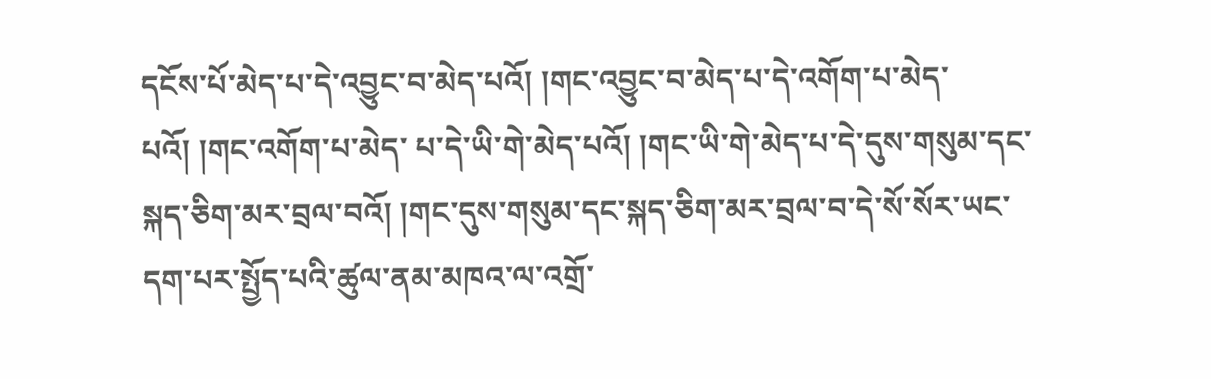དངོས་པོ་མེད་པ་དེ་འབྱུང་བ་མེད་པའོ། །གང་འབྱུང་བ་མེད་པ་དེ་འགོག་པ་མེད་པའོ། །གང་འགོག་པ་མེད་ པ་དེ་ཡི་གེ་མེད་པའོ། །གང་ཡི་གེ་མེད་པ་དེ་དུས་གསུམ་དང་སྐད་ཅིག་མར་བྲལ་བའོ། །གང་དུས་གསུམ་དང་སྐད་ཅིག་མར་བྲལ་བ་དེ་སོ་སོར་ཡང་དག་པར་སྤྱོད་པའི་ཚུལ་ནམ་མཁའ་ལ་འགྲོ་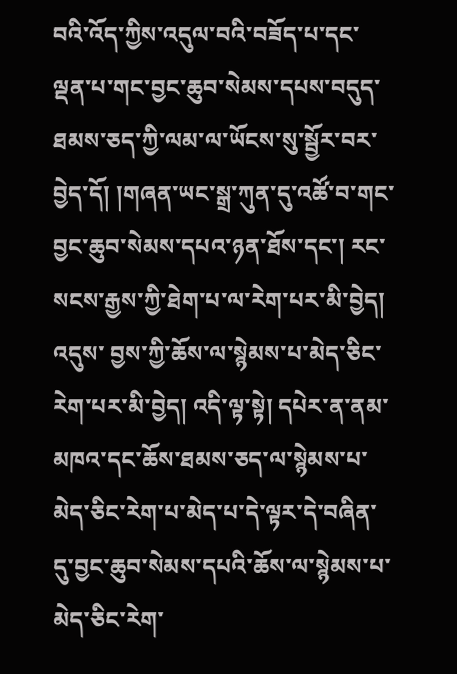བའི་འོད་ཀྱིས་འདུལ་བའི་བཟོད་པ་དང་ ལྡན་པ་གང་བྱང་ཆུབ་སེམས་དཔས་བདུད་ཐམས་ཅད་ཀྱི་ལམ་ལ་ཡོངས་སུ་སྦྱོར་བར་བྱེད་དོ། །གཞན་ཡང་སྒྲ་ཀུན་དུ་འཚོ་བ་གང་བྱང་ཆུབ་སེམས་དཔའ་ཉན་ཐོས་དང་། རང་སངས་རྒྱས་ཀྱི་ཐེག་པ་ལ་རེག་པར་མི་བྱེད། འདུས་ བྱས་ཀྱི་ཆོས་ལ་སྙེམས་པ་མེད་ཅིང་རེག་པར་མི་བྱེད། འདི་ལྟ་སྟེ། དཔེར་ན་ནམ་མཁའ་དང་ཆོས་ཐམས་ཅད་ལ་སྙེམས་པ་མེད་ཅིང་རེག་པ་མེད་པ་དེ་ལྟར་དེ་བཞིན་དུ་བྱང་ཆུབ་སེམས་དཔའི་ཆོས་ལ་སྙེམས་པ་མེད་ཅིང་རེག་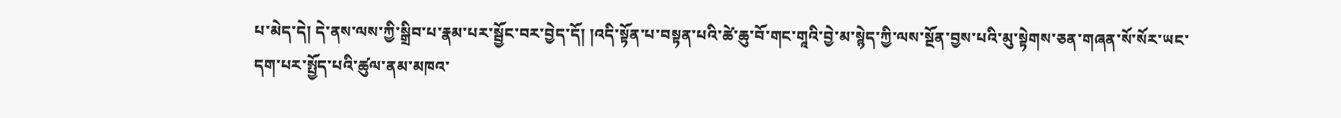པ་མེད་དེ། དེ་ནས་ལས་ཀྱི་སྒྲིབ་པ་རྣམ་པར་སྦྱོང་བར་བྱེད་དོ། །འདི་སྟོན་པ་བསྟན་པའི་ཚེ་ཆུ་བོ་གང་གཱའི་བྱེ་མ་སྙེད་ཀྱི་ལས་སྔོན་བྱས་པའི་མུ་སྟེགས་ཅན་གཞན་སོ་སོར་ཡང་དག་པར་སྤྱོད་པའི་ཚུལ་ནམ་མཁའ་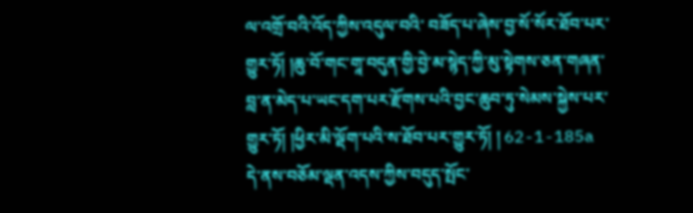ལ་འགྲོ་བའི་འོད་ཀྱིས་འདུལ་བའི་ བཟོད་པ་ཞེས་བྱ་སོ་སོར་ཐོབ་པར་གྱུར་ཏོ། །ཆུ་བོ་གང་གཱ་བདུན་གྱི་བྱེ་མ་སྙེད་ཀྱི་མུ་སྟེགས་ཅན་གཞན་བླ་ན་མེད་པ་ཡང་དག་པར་རྫོགས་པའི་བྱང་ཆུབ་ཏུ་སེམས་སྐྱེས་པར་གྱུར་ཏོ། །ཕྱིར་མི་ལྡོག་པའི་ས་ཐོབ་པར་གྱུར་ཏོ། ། 62-1-185a དེ་ནས་བཅོམ་ལྡན་འདས་ཀྱིས་བདུད་སྤོང་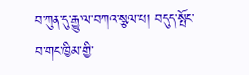བ་ཀུན་དུ་རྒྱུ་ལ་བཀའ་སྩལ་པ། བདུད་སྤོང་བ་གང་ཁྱིམ་གྱི་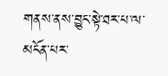གནས་ནས་བྱུང་སྟེ་ཐར་པ་ལ་མངོན་པར་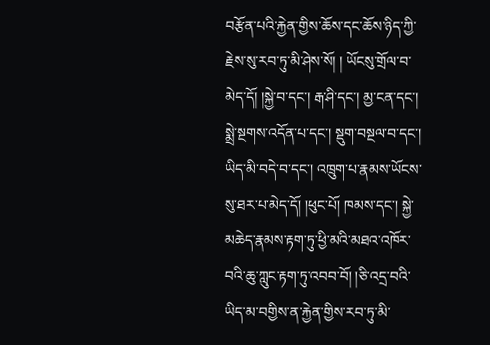བརྩོན་པའི་རྐྱེན་གྱིས་ཆོས་དང་ཆོས་ཉིད་ཀྱི་རྗེས་སུ་རབ་ཏུ་མི་ཤེས་སོ། ། ཡོངསུ་གྲོལ་བ་མེད་དོ། །སྐྱེ་བ་དང་། རྒ་ཤི་དང་། མྱ་ངན་དང་། སྨྲེ་སྔགས་འདོན་པ་དང་། སྡུག་བསྔལ་བ་དང་། ཡིད་མི་བདེ་བ་དང་། འཁྲུག་པ་རྣམས་ཡོངས་སུ་ཐར་པ་མེད་དོ། །ཕུང་པོ། ཁམས་དང་། སྐྱེ་མཆེད་རྣམས་རྟག་ཏུ་ཕྱི་མའི་མཐའ་འཁོར་བའི་ཆུ་ཀླུང་རྟག་ཏུ་འབབ་བོ། །ཅི་འདྲ་བའི་ཡིད་མ་བགྱིས་ན་རྐྱེན་གྱིས་རབ་ཏུ་མི་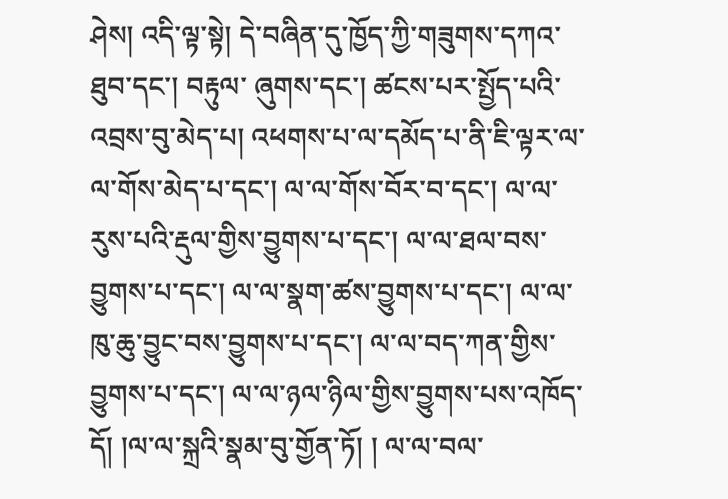ཤེས། འདི་ལྟ་སྟེ། དེ་བཞིན་དུ་ཁྱོད་ཀྱི་གཟུགས་དཀའ་ཐུབ་དང་། བརྟུལ་ ཞུགས་དང་། ཚངས་པར་སྤྱོད་པའི་འབྲས་བུ་མེད་པ། འཕགས་པ་ལ་དམོད་པ་ནི་ཇི་ལྟར་ལ་ལ་གོས་མེད་པ་དང་། ལ་ལ་གོས་བོར་བ་དང་། ལ་ལ་རུས་པའི་རྡུལ་གྱིས་བྱུགས་པ་དང་། ལ་ལ་ཐལ་བས་ བྱུགས་པ་དང་། ལ་ལ་སྣག་ཚས་བྱུགས་པ་དང་། ལ་ལ་ཁུ་ཆུ་བྱུང་བས་བྱུགས་པ་དང་། ལ་ལ་བད་ཀན་གྱིས་བྱུགས་པ་དང་། ལ་ལ་ཉལ་ཉིལ་གྱིས་བྱུགས་པས་འཁོད་དོ། །ལ་ལ་སྐྲའི་སྣམ་བུ་གྱོན་ཏོ། ། ལ་ལ་བལ་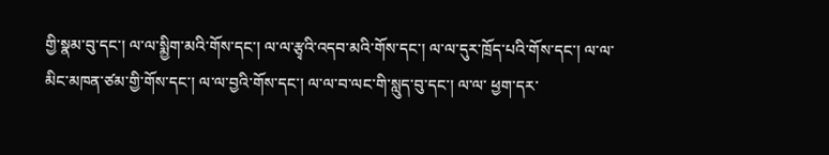གྱི་སྣམ་བུ་དང་། ལ་ལ་སྨྱིག་མའི་གོས་དང་། ལ་ལ་རྩྭའི་འདབ་མའི་གོས་དང་། ལ་ལ་དུར་ཁྲོད་པའི་གོས་དང་། ལ་ལ་མིང་མཁན་ཙམ་གྱི་གོས་དང་། ལ་ལ་བྱའི་གོས་དང་། ལ་ལ་བ་ལང་གི་སླུད་བུ་དང་། ལ་ལ་ ཕྱག་དར་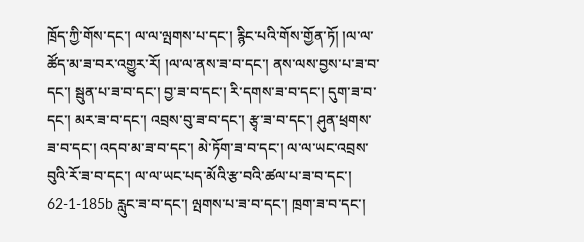ཁྲོད་ཀྱི་གོས་དང་། ལ་ལ་ལྤགས་པ་དང་། རྙིང་པའི་གོས་གྱོན་ཏོ། །ལ་ལ་ཚོད་མ་ཟ་བར་འགྱུར་རོ། །ལ་ལ་ནས་ཟ་བ་དང་། ནས་ལས་བྱས་པ་ཟ་བ་དང་། སྦུན་པ་ཟ་བ་དང་། བྱ་ཟ་བ་དང་། རི་དགས་ཟ་བ་དང་། དུག་ཟ་བ་དང་། མར་ཟ་བ་དང་། འབྲས་བུ་ཟ་བ་དང་། རྩྭ་ཟ་བ་དང་། ཤུན་ཕྲགས་ཟ་བ་དང་། འདབ་མ་ཟ་བ་དང་། མེ་ཏོག་ཟ་བ་དང་། ལ་ལ་ཡང་འབྲས་བུའི་རོ་ཟ་བ་དང་། ལ་ལ་ཡང་པད་མོའི་རྩ་བའི་ཚལ་པ་ཟ་བ་དང་། 62-1-185b རླུང་ཟ་བ་དང་། ལྤགས་པ་ཟ་བ་དང་། ཁྲག་ཟ་བ་དང་།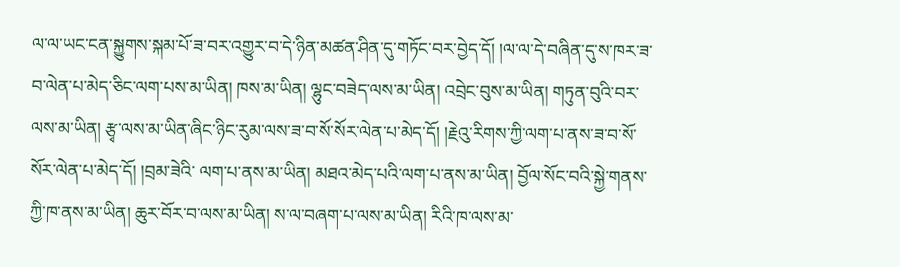ལ་ལ་ཡང་ངན་སྐྱུགས་སྐམ་པོ་ཟ་བར་འགྱུར་བ་དེ་ཉིན་མཚན་ཤིན་དུ་གཏོང་བར་བྱེད་དོ། །ལ་ལ་དེ་བཞིན་དུ་ས་ཁར་ཟ་བ་ལེན་པ་མེད་ཅིང་ལག་པས་མ་ཡིན། ཁས་མ་ཡིན། ལྷུང་བཟེད་ལས་མ་ཡིན། འབྲེང་བུས་མ་ཡིན། གཏུན་བུའི་བར་ལས་མ་ཡིན། རྩྭ་ལས་མ་ཡིན་ཞིང་ཉིང་རུམ་ལས་ཟ་བ་སོ་སོར་ལེན་པ་མེད་དོ། །རྗེའུ་རིགས་ཀྱི་ལག་པ་ནས་ཟ་བ་སོ་སོར་ལེན་པ་མེད་དོ། །བྲམ་ཟེའི་ ལག་པ་ནས་མ་ཡིན། མཐའ་མེད་པའི་ལག་པ་ནས་མ་ཡིན། བྱོལ་སོང་བའི་སྐྱེ་གནས་ཀྱི་ཁ་ནས་མ་ཡིན། ཆུར་བོར་བ་ལས་མ་ཡིན། ས་ལ་བཞག་པ་ལས་མ་ཡིན། རིའི་ཁ་ལས་མ་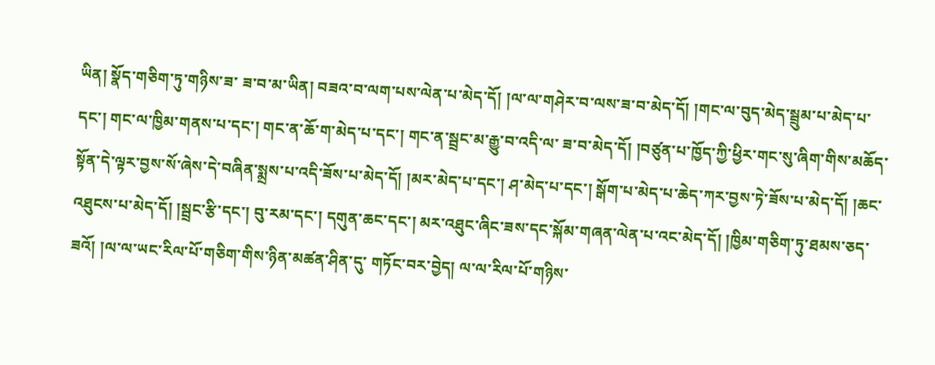ཡིན། སྣོད་གཅིག་ཏུ་གཉིས་ཟ་ ཟ་བ་མ་ཡིན། བཟའ་བ་ལག་པས་ལེན་པ་མེད་དོ། །ལ་ལ་གཤེར་བ་ལས་ཟ་བ་མེད་དོ། །གང་ལ་བུད་མེད་སྦྲུམ་པ་མེད་པ་དང་། གང་ལ་ཁྱིམ་གནས་པ་དང་། གང་ན་ཆོ་ག་མེད་པ་དང་། གང་ན་སྦྲང་མ་རྒྱུ་བ་འདི་ལ་ ཟ་བ་མེད་དོ། །བཙུན་པ་ཁྱོད་ཀྱི་ཕྱིར་གང་སུ་ཞིག་གིས་མཆོད་སྟོན་དེ་ལྟར་བྱས་སོ་ཞེས་དེ་བཞིན་སྨྲས་པ་འདི་ཟོས་པ་མེད་དོ། །མར་མེད་པ་དང་། ཤ་མེད་པ་དང་། སྒོག་པ་མེད་པ་ཆེད་ཀར་བྱས་ཏེ་ཟོས་པ་མེད་དོ། །ཆང་ འཐུངས་པ་མེད་དོ། །སྦྲང་རྩི་དང་། བུ་རམ་དང་། དགུན་ཆང་དང་། མར་འཐུང་ཞིང་ཟས་དང་སྐོམ་གཞན་ལེན་པ་འང་མེད་དོ། །ཁྱིམ་གཅིག་ཏུ་ཐམས་ཅད་ཟའོ། །ལ་ལ་ཡང་རིལ་པོ་གཅིག་གིས་ཉིན་མཚན་ཤིན་དུ་ གཏོང་བར་བྱེད། ལ་ལ་རིལ་པོ་གཉིས་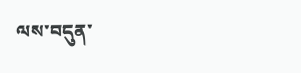ལས་བདུན་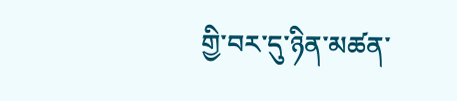གྱི་བར་དུ་ཉིན་མཚན་